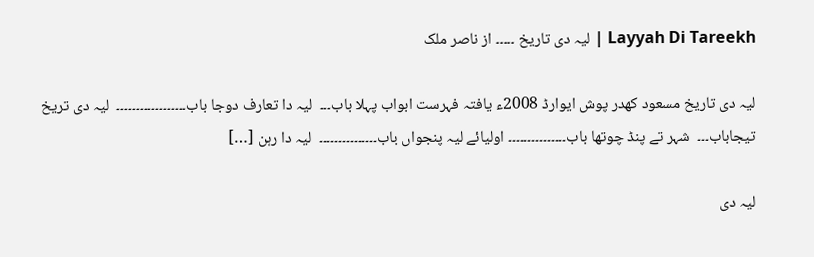Layyah Di Tareekh | لیہ دی تاریخ ۔۔۔۔۔ از ناصر ملک

لیہ دی تاریخ مسعود کھدر پوش ایوارڈ 2008ء یافتہ فہرست ابواب پہلا باب۔۔۔  لیہ دا تعارف دوجا باب۔۔۔۔۔۔۔۔۔۔۔۔۔۔۔۔۔۔  لیہ دی تریخ تیجاباب۔۔۔  شہر تے پنڈ چوتھا باب۔۔۔۔۔۔۔۔۔۔۔۔۔۔۔ اولیائے لیہ پنجواں باب۔۔۔۔۔۔۔۔۔۔۔۔۔۔۔  لیہ دا رہن […]

لیہ دی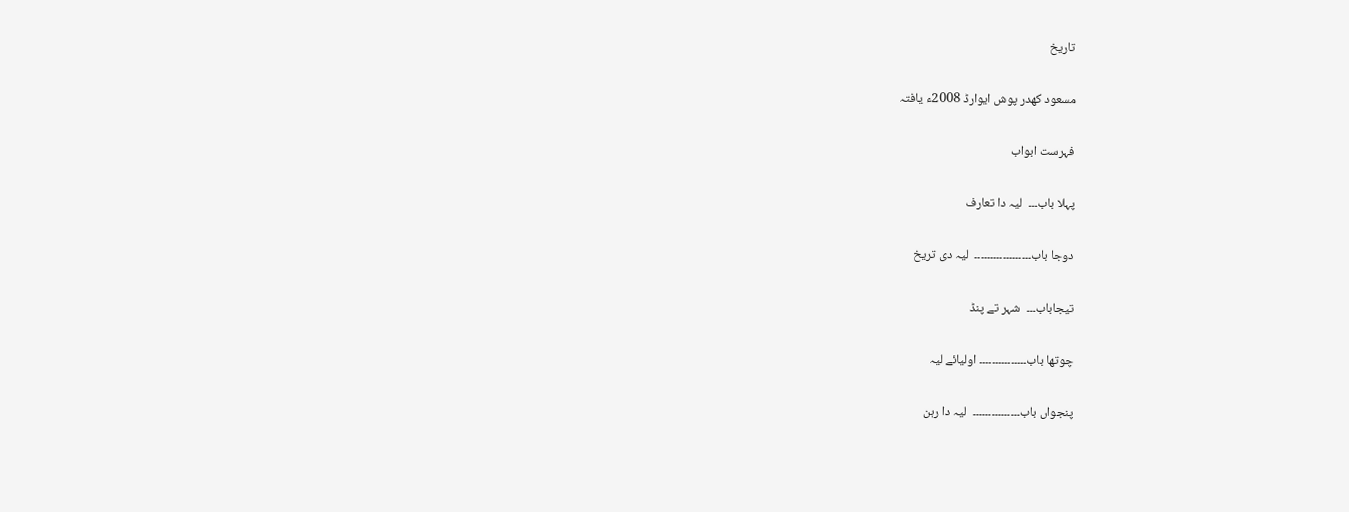تاریخ

مسعود کھدر پوش ایوارڈ 2008ء یافتہ

فہرست ابواب

پہلا باب۔۔۔  لیہ دا تعارف

دوجا باب۔۔۔۔۔۔۔۔۔۔۔۔۔۔۔۔۔۔  لیہ دی تریخ

تیجاباب۔۔۔  شہر تے پنڈ

چوتھا باب۔۔۔۔۔۔۔۔۔۔۔۔۔۔۔ اولیائے لیہ

پنجواں باب۔۔۔۔۔۔۔۔۔۔۔۔۔۔۔  لیہ دا رہن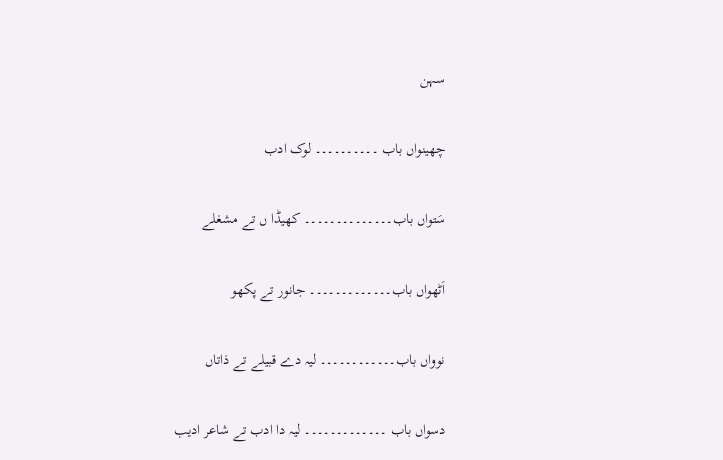سہن

چھینواں باب ۔۔۔۔۔۔۔۔۔۔ لوک ادب

سَتواں باب۔۔۔۔۔۔۔۔۔۔۔۔۔۔ کھیڈا ں تے مشغلے

اَٹھواں باب۔۔۔۔۔۔۔۔۔۔۔۔۔ جانور تے پکھو

نوواں باب۔۔۔۔۔۔۔۔۔۔۔۔ لیہ دے قبیلے تے ذاتاں

دسواں باب ۔۔۔۔۔۔۔۔۔۔۔۔۔ لیہ دا ادب تے شاعر ادیب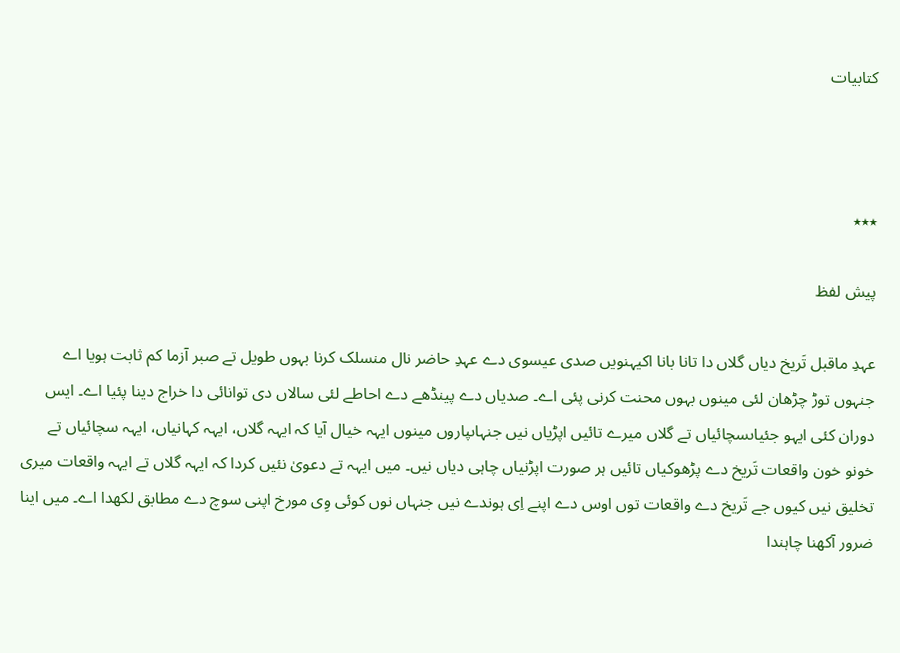کتابیات



٭٭٭

پیش لفظ

عہدِ ماقبل تَریخ دیاں گلاں دا تانا بانا اکیہنویں صدی عیسوی دے عہدِ حاضر نال منسلک کرنا بہوں طویل تے صبر آزما کم ثابت ہویا اے جنہوں توڑ چڑھان لئی مینوں بہوں محنت کرنی پئی اے۔ صدیاں دے پینڈھے دے احاطے لئی سالاں دی توانائی دا خراج دینا پئیا اے۔ ایس دوران کئی ایہو جئیاںسچائیاں تے گلاں میرے تائیں اپڑیاں نیں جنہاںپاروں مینوں ایہہ خیال آیا کہ ایہہ گلاں، ایہہ کہانیاں، ایہہ سچائیاں تے خونو خون واقعات تَریخ دے پڑھوکیاں تائیں ہر صورت اپڑنیاں چاہی دیاں نیں۔ میں ایہہ تے دعویٰ نئیں کردا کہ ایہہ گلاں تے ایہہ واقعات میری تخلیق نیں کیوں جے تَریخ دے واقعات توں اوس دے اپنے اِی ہوندے نیں جنہاں نوں کوئی وِی مورخ اپنی سوچ دے مطابق لکھدا اے۔ میں اینا ضرور آکھنا چاہندا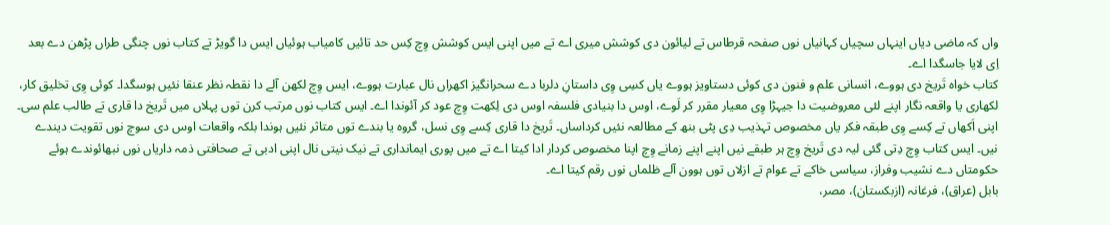واں کہ ماضی دیاں اینہاں سچیاں کہانیاں نوں صفحہ قرطاس تے لیائون دی کوشش میری اے تے میں اپنی ایس کوشش وِچ کِس حد تائیں کامیاب ہوئیاں ایس دا گویڑ تے کتاب نوں چنگی طراں پڑھن دے بعد اِی لایا جاسگدا اے۔
کتاب خواہ تَریخ دی ہووے، انسانی علم و فنون دی کوئی دستاویز ہووے یاں کسِی وِی داستانِ دلربا دے سحرانگیز اکھراں نال عبارت ہووے، ایس وِچ لکھن آلے دا نقطہ نظر عنقا نئیں ہوسگدا۔ کوئی وِی تخلیق کار، لکھاری یا واقعہ نگار اپنے لئی معروضیت دا جیہڑا وِی معیار مقرر کر لَوے، اوس دا بنیادی فلسفہ اوس دی لِکھت وِچ عود کر آئوندا اے۔ ایس کتاب نوں مرتب کرن توں پہلاں میں تَریخ دا قاری تے طالب علم سی۔ اپنی اَکھاں تے کِسے وِی طبقہ فکر یاں مخصوص تہذیب دِی پٹی بنھ کے مطالعہ نئیں کرداساں۔ تَریخ دا قاری کِسے وِی نسل، گروہ یا بندے توں متاثر نئیں ہوندا بلکہ واقعات اوس دی سوچ نوں تقویت دیندے نیں۔ ایس کتاب وِچ دِتی گئی لیہ دی تَریخ وِچ ہر طبقے نیں اپنے اپنے زمانے وِچ اپنا مخصوص کردار ادا کیتا اے تے میں پوری ایمانداری تے نیک نیتی نال اپنی ادبی تے صحافتی ذمہ داریاں نوں نبھائوندے ہوئے حکومتاں دے نشیب وفراز، سیاسی خاکے تے عوام تے ازلاں توں ہوون آلے ظلماں نوں رقم کیتا اے۔
بابل (عراق)، فرغانہ (ازبکستان)، مصر،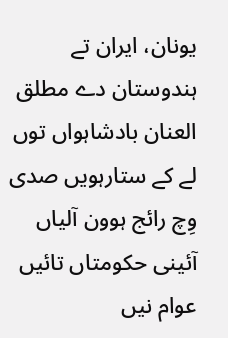یونان، ایران تے ہندوستان دے مطلق العنان بادشاہواں توں لے کے ستارہویں صدی وِچ رائج ہوون آلیاں آئینی حکومتاں تائیں عوام نیں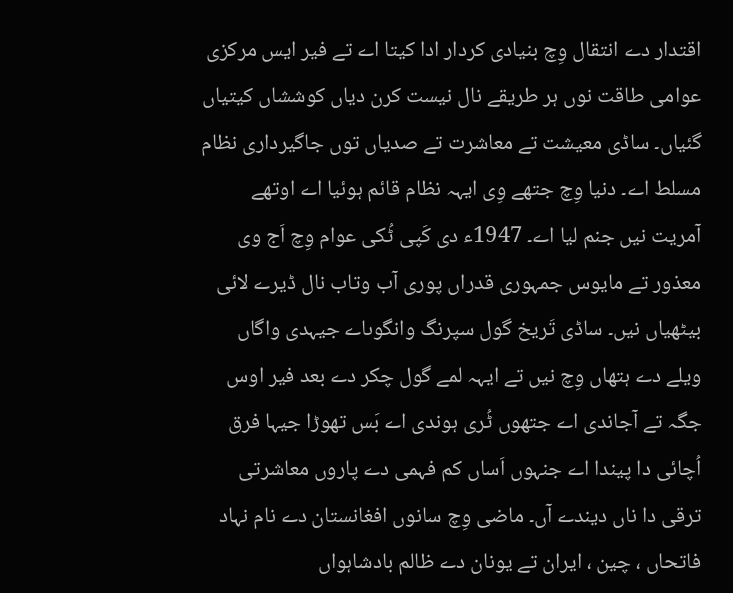اقتدار دے انتقال وِچ بنیادی کردار ادا کیتا اے تے فیر ایس مرکزی عوامی طاقت نوں ہر طریقے نال نیست کرن دیاں کوششاں کیتیاں گئیاں۔ ساڈی معیشت تے معاشرت تے صدیاں توں جاگیرداری نظام مسلط اے۔ دنیا وِچ جتھے وِی ایہہ نظام قائم ہوئیا اے اوتھے آمریت نیں جنم لیا اے۔ 1947ء دی کَپی ٹُکی عوام وِچ اَج وی معذور تے مایوس جمہوری قدراں پوری آب وتاب نال ڈیرے لائی بیٹھیاں نیں۔ ساڈی تَریخ گول سپرنگ وانگوںاے جیہدی واگاں ویلے دے ہتھاں وِچ نیں تے ایہہ لمے گول چکر دے بعد فیر اوس جگہ تے آجاندی اے جتھوں ٹُری ہوندی اے بَس تھوڑا جیہا فرق اُچائی دا پیندا اے جنہوں اَساں کم فہمی دے پاروں معاشرتی ترقی دا ناں دیندے آں۔ ماضی وِچ سانوں افغانستان دے نام نہاد فاتحاں ، چین ، ایران تے یونان دے ظالم بادشاہواں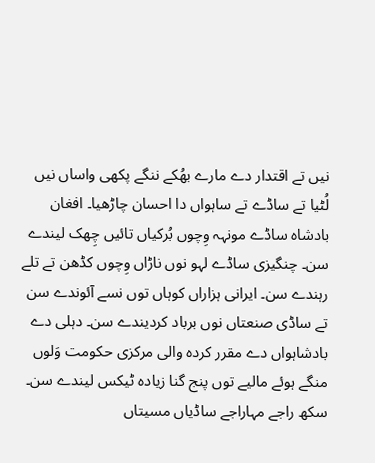نیں تے اقتدار دے مارے بھُکے ننگے پکھی واساں نیں لُٹیا تے ساڈے تے ساہواں دا احسان چاڑھیا۔ افغان بادشاہ ساڈے مونہہ وِچوں بُرکیاں تائیں چِھک لیندے سن۔ چنگیزی ساڈے لہو نوں ناڑاں وِچوں کڈھن تے تلے رہندے سن۔ ایرانی ہزاراں کوہاں توں نسے آئوندے سن تے ساڈی صنعتاں نوں برباد کردیندے سن۔ دہلی دے بادشاہواں دے مقرر کردہ والی مرکزی حکومت وَلوں منگے ہوئے مالیے توں پنج گنا زیادہ ٹیکس لیندے سن۔ سکھ راجے مہاراجے ساڈیاں مسیتاں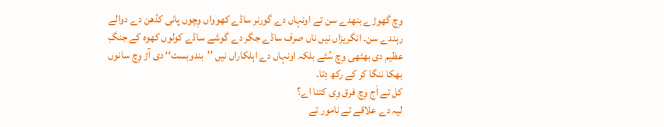وِچ گھوڑے بنھدے سن تے اونہاں دے گورنر ساڈے کھوواں وِچوں پانی کڈھن دے دوالے رہندے سن۔ انگریزاں نیں ناں صرف ساڈے جگر دے گوشے ساڈے کولوں کھوہ کے جنگِ عظیم دی بھٹھی وِچ سُٹے بلکہ اونہاں دے اہلکاراں نیں ’’بندوبست‘‘ دی آڑ وِچ سانوں بھکا ننگا کر کے رکھ دِتا۔
کل تے اَج وِچ فرق وِی کتنا اے؟
لیہ دے علاقے تے نامور تے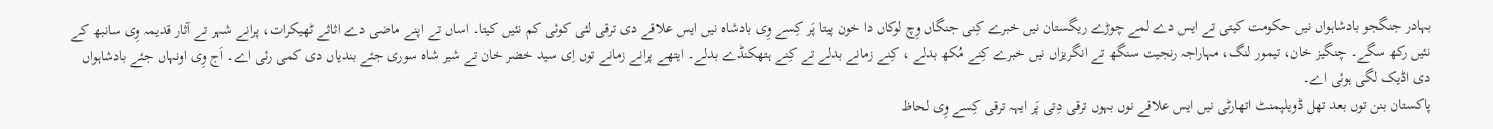بہادر جنگجو بادشاہواں نیں حکومت کیتی تے ایس دے لمے چوڑے ریگستان نیں خبرے کِنی جنگاں وِچ لوکاں دا خون پیتا پَر کِسے وِی بادشاہ نیں ایس علاقے دی ترقی لئی کوئی کم نئیں کیتا۔ اساں تے اپنے ماضی دے اثاثے ٹھیکرات، پرانے شہر تے آثار قدیمہ وِی سانبھ کے نئیں رکھ سگے۔ چنگیز خان، تیمور لنگ، مہاراجہ رنجیت سنگھ تے انگریزاں نیں خبرے کِنے مُکھ بدلے ، کِنے زمانے بدلے تے کِنے ہتھکنڈے بدلے۔ ایتھے پرانے زمانے توں اِی سید خضر خان تے شیر شاہ سوری جئے بندیاں دی کمی رئی اے۔ اَج وِی اونہاں جئے بادشاہواں دی اڈیک لگی ہوئی اے۔
پاکستان بنن توں بعد تھل ڈویلپمنٹ اتھارٹی نیں ایس علاقے نوں بہوں ترقی دِتی پَر ایہہ ترقی کِسے وِی لحاظ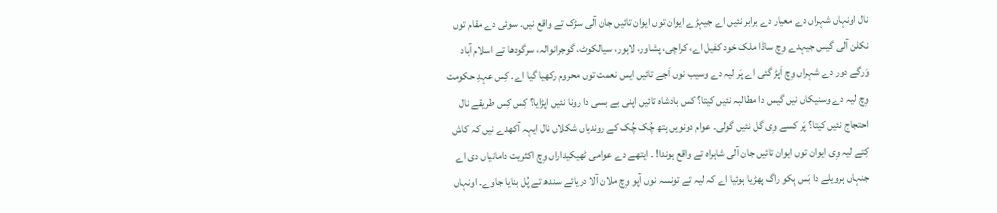نال اونہاں شہراں دے معیار دے برابر نئیں اے جیہڑے ایوان توں ایوان تائیں جان آلی سڑک تے واقع نیں۔ سوئی دے مقام توں نکلن آلی گیس جیہدے وِچ ساڈا ملک خود کفیل اے، کراچی، پشاور، لاہور، سیالکوٹ، گوجرانوالہ، سرگودھا تے اسلام آباد وَرگے دور دے شہراں وِچ اَپڑ گئی اے پَر لیہ دے وسیب نوں اَجے تائیں ایس نعمت توں محروم رکھیا گیا اے۔ کِس عہدِ حکومت وِچ لیہ دے وسنیکاں نیں گیس دا مطالبہ نئیں کیتا؟ کس بادشاہ تائیں اپنی بے بسی دا رونا نئیں اپڑایا؟ کِس کِس طریقے نال احتجاج نئیں کیتا؟ پَر کسے وِی گل نئیں گولی۔ عوام دونویں ہتھ چُک چُک کے روندیاں شکلاں نال ایہہ آکھدے نیں کہ کاش کِتے لیہ وِی ایوان توں ایوان تائیں جان آلی شاہراہ تے واقع ہوندا! ۔ ایتھے دے عوامی ٹھیکیداراں وِچ اکثریت دامانیاں دی اے جنہاں ہرویلے دا بَس ہِکو راگ پھڑیا ہوئیا اے کہ لیہ تے تونسہ نوں آپو وِچ ملان آلا دریائے سندھ تے پُل بنایا جاوے۔ اونہاں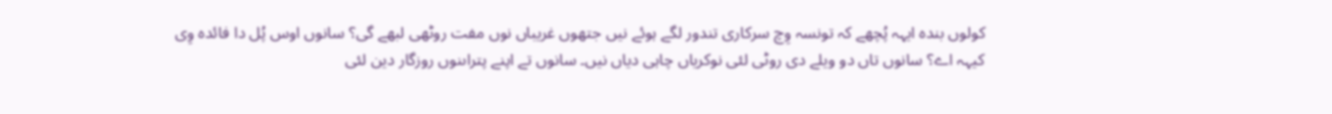کولوں بندہ ایہہ پُچھے کہ تونسہ وِچ سرکاری تندور لگے ہوئے نیں جتھوں غریباں نوں مفت روٹھی لبھے گی؟ سانوں اوس پُل دا فائدہ وِی کیہہ اے؟ سانوں تاں دو ویلے دی روٹی لئی نوکریاں چاہی دیاں نیں۔ سانوں تے اپنے پتراںنوں روزگار دین لئی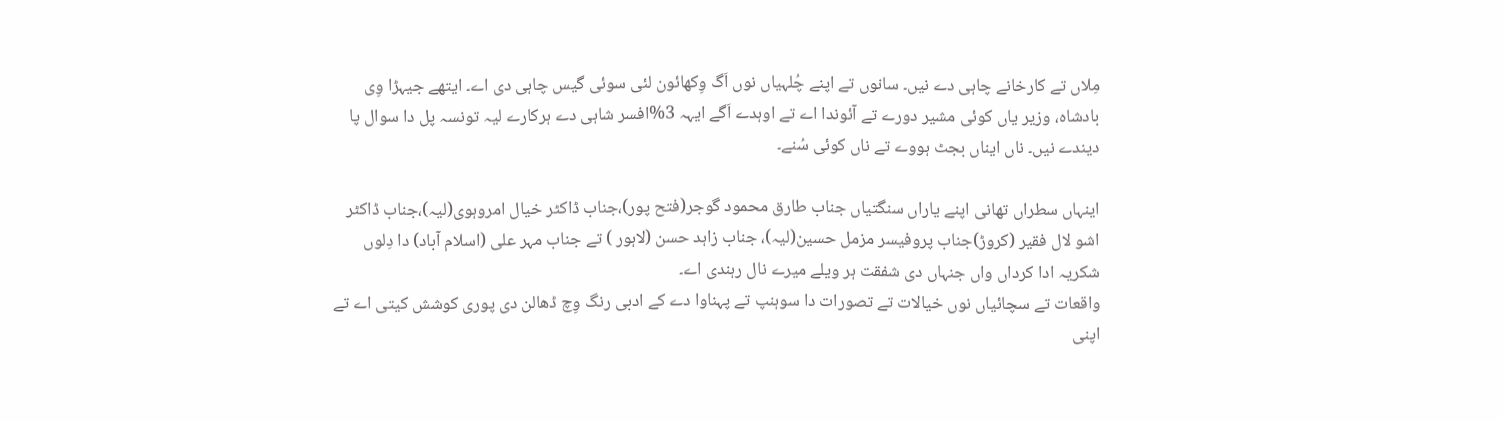مِلاں تے کارخانے چاہی دے نیں۔ سانوں تے اپنے چُلہیاں نوں اَگ وِکھائون لئی سوئی گیس چاہی دی اے۔ ایتھے جیہڑا وِی بادشاہ، وزیر یاں کوئی مشیر دورے تے آئوندا اے تے اوہدے اَگے ایہہ 3%افسر شاہی دے ہرکارے لیہ تونسہ پل دا سوال پا دیندے نیں۔ ناں ایناں بجٹ ہووے تے ناں کوئی سُنے۔

اینہاں سطراں تھانی اپنے یاراں سنگتیاں جناب طارق محمود گوجر(فتح پور)،جناب ڈاکٹر خیال امروہوی(لیہ)،جناب ڈاکٹر اشو لال فقیر (کروڑ)جناب پروفیسر مزمل حسین(لیہ)، جناب زاہد حسن (لاہور ) تے جناب مہر علی (اسلام آباد) دا دِلوں شکریہ ادا کرداں واں جنہاں دی شفقت ہر ویلے میرے نال رہندی اے۔
واقعات تے سچائیاں نوں خیالات تے تصورات دا سوہنپ تے پہناوا دے کے ادبی رنگ وِچ ڈھالن دی پوری کوشش کیتی اے تے اپنی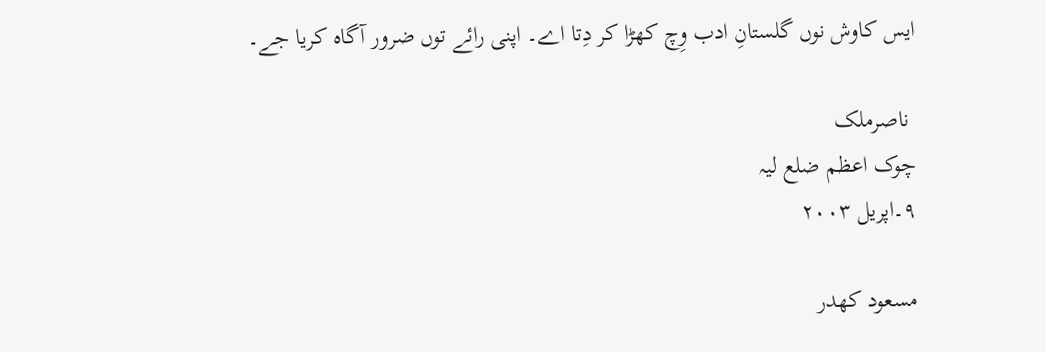ایس کاوش نوں گلستانِ ادب وِچ کھڑا کر دِتا اے۔ اپنی رائے توں ضرور آگاہ کریا جے۔

 ناصرملک
چوک اعظم ضلع لیہ
۹۔اپریل ۲۰۰۳

مسعود کھدر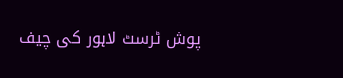پوش ٹرسٹ لاہور کی چیف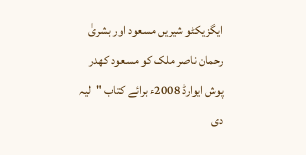ایگزیکٹو شیریں مسعود اور بشریٰ رحمان ناصر ملک کو مسعود کھدر پوش ایوارڈ 2008ء برائے کتاب "لیہ دی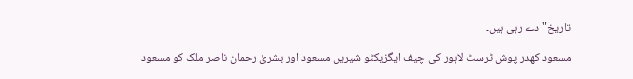تاریخ" دے رہی ہیں۔

مسعود کھدر پوش ٹرسٹ لاہور کی چیف ایگزیکٹو شیریں مسعود اور بشریٰ رحمان ناصر ملک کو مسعود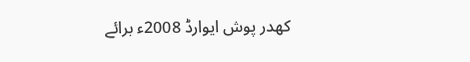کھدر پوش ایوارڈ 2008ء برائے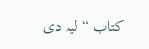کتاب “لیہ دی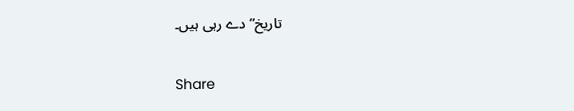تاریخ” دے رہی ہیں۔

Share